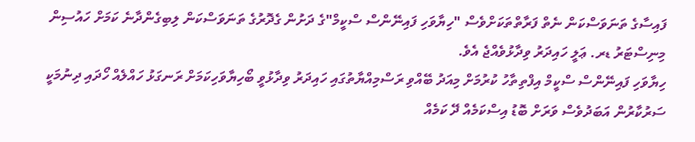ފައިސާގެ ތަނަވަސްކަން ނެތް ފަރާތްތަކަށްވެސް "ހިޔާވަހި ފައިނޭންސް ސްކީމް"ގެ ދަށުން ގެދޮރުގެ ތަނަވަސްކަން ލިބިގެންދާނެ ކަމަށް ހައުސިން މިނިސްޓަރު ޑރ. ޢަލީ ހައިދަރު ވިދާޅުވެއްޖެ އެވެ.
ހިޔާވަހި ފައިނޭންސް ސްކީމް އިފްތިތާހު ކުރުމަށް މިއަދު ބޭއްވި ރަސްމިއްޔާތުގައި ހައިދަރު ވިދާޅުވީ ބޯހިޔާވަހިކަމަށް ރަނގަޅު ހައްލެއް ހޯދައި ދިނުމަކީ ސަރުކާރުން އަބަދުވެސް ވަރަށް ބޮޑު އިސްކަމެއް ދޭ ކަމެއް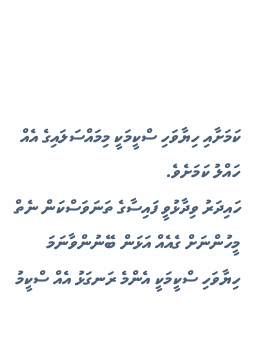ކަމަށާއި ހިޔާވަހި ސްކީމަކީ މިމައްސަލައިގެ އެއް ހައްލު ކަމަށެވެ.
ހައިދަރު ވިދާޅުވީ ފައިސާގެ ތަނަވަސްކަން ނެތް މީހުންނަށް ގެއެއް އަޅަން ބޭނުންވާނަމަ ހިޔާވަހި ސްކީމަކީ އެންމެ ރަނގަޅު އެއް ސްކީމު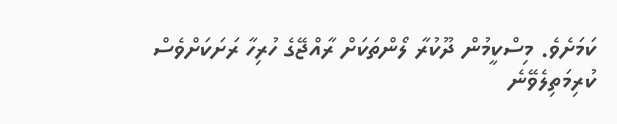ކަމަށެވެ. މިސްކީމުން ދޫކުރާ ލޯންތަކަށް ރާއްޖޭގެ ހުރިހާ ރަށަކަށްވެސް ކުރިމަތިލެވޭނެ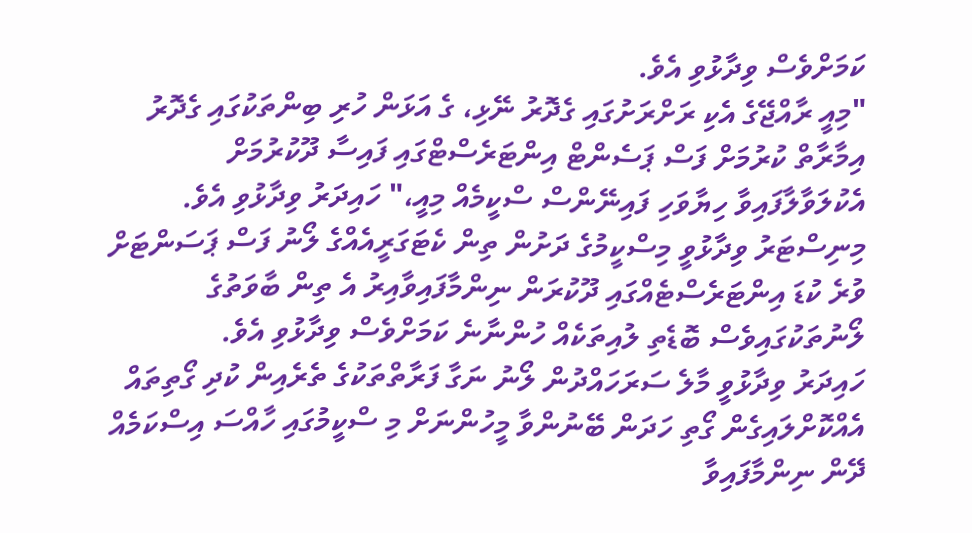ކަމަށްވެސް ވިދާޅުވި އެވެ.
"މިއީ ރާއްޖޭގެ އެކި ރަށްރަށުގައި ގެދޮރު ނޭޅި، ގެ އަޅަން ހުރި ބިންތަކުގައި ގެދޮރު އިމާރާތް ކުރުމަށް ފަސް ޕަސެންޓް އިންޓަރެސްޓްގައި ފައިސާ ދޫކުރުމަށް އެކުލަވާލާފައިވާ ހިޔާވަހި ފައިނޭންސް ސްކީމެއް މިއީ،" ހައިދަރު ވިދާޅުވި އެވެ.
މިނިސްޓަރު ވިދާޅުވީ މިސްކީމުގެ ދަށުން ތިން ކެޓަގަރީއެއްގެ ލޯނު ފަސް ޕަސަންޓަށް ވުރެ ކުޑަ އިންޓަރެސްޓެއްގައި ދޫކުރަން ނިންމާފައިވާއިރު އެ ތިން ބާވަތުގެ ލޯނުތަކުގައިވެސް ބޮޑެތި ލުއިތަކެއް ހުންނާނެ ކަމަށްވެސް ވިދާޅުވި އެވެ.
ހައިދަރު ވިދާޅުވީ މާލެ ސަރަހައްދުން ލޯނު ނަގާ ފަރާތްތަކުގެ ތެރެއިން ކުދި ގޯތިތައް އެއްކޮށްލައިގެން ގޯތި ހަދަން ބޭނުންވާ މީހުންނަށް މި ސްކީމުގައި ހާއްސަ އިސްކަމެއް ދޭން ނިންމާފައިވާ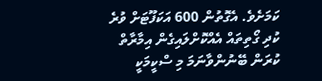ކަމަށެވެ. އެގޮތުން 600 އަކަފޫޓަށް ވުރެ ކުދި ގޯތިތައް އެއްކޮށްލައިގެން އިމާރާތް ކުރަން ބޭނުންވާނަމަ މި ސްކީމަކީ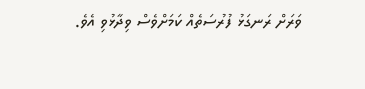ވަރަށް ރަނގަޅު ފުރުސަތެއް ކަމަށްވެސް ވިދާޅުވި އެވެ.